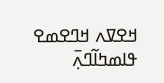ߞߐߜߍ ߞߣߐߘߐ ߟߊߘߤߊ߬ߣߍ߲߫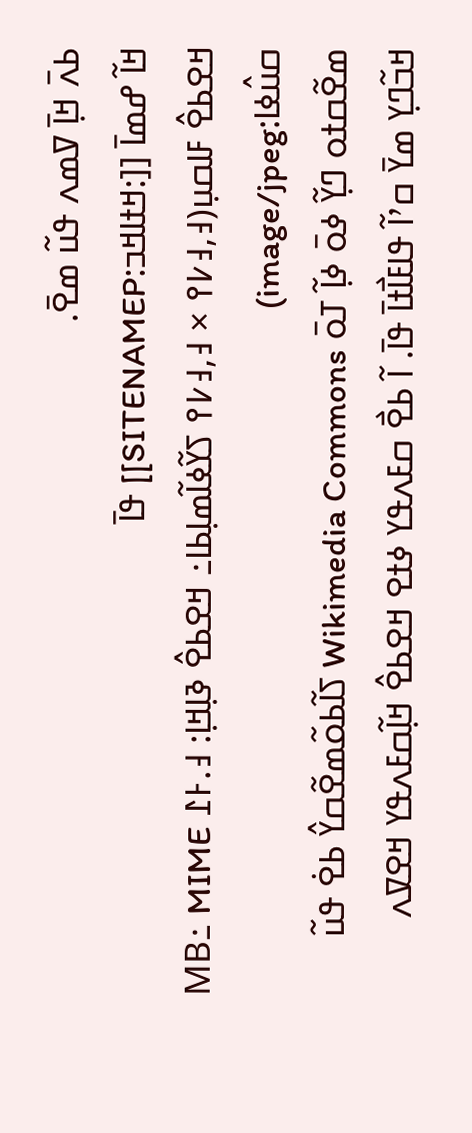ߕߍ߫ ߞߊ߲߫ ߜߘߍ ߟߎ߬ ߘߐ߫.
ߞߊ߬ ߝߘߊ߫ [[:ߞߙߊߞߏ:SITENAMEP]] ߟߊ߫
ߞߐߕߐ߮ ߓߊߛߎ߲(߃,߃߇߉ × ߃,߃߇߉ ߖߌ߬ߦߊ߬ߘߊ߲ߕߊ߸ ߞߐߕߐ߮ ߢߊ߲ߞߊ߲: ߃.߅߁ MB߸ MIME ߛߎ߮ߦߊ:image/jpeg)
ߘߐ߬ߛߙߋ ߣߌ߲߬ ߦߋ߫ ߦߊ߲߬ ߠߋ߫ Wikimedia Commons ߖߊ߬ߕߋ߬ߘߐ߬ߛߌ߮ ߕߐ߭ ߟߎ߬ ߞߏ߬ߣߌ߲ ߘߌ߫ ߛߴߊ߬ ߟߊߓߊ߯ߙߊ߫ ߟߊ߫. ߊ߬ ߕߐ߯ ߛߓߍߟߌ ߦߙߐ ߞߐߕߐ߮ ߞߊ߲߬ߛߓߍߟߌ ߞߐߜߍ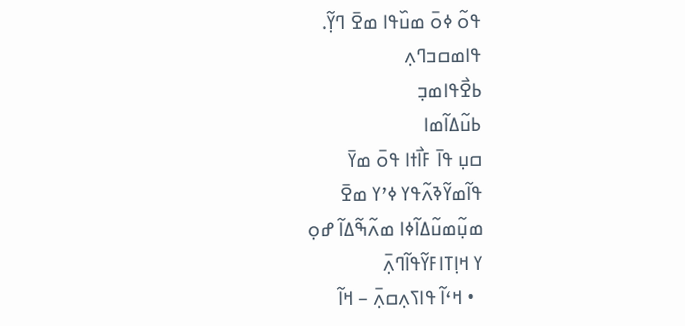ߟߋ߬ ߦߋ߫ ߘߎ߰ߟߊ ߘߐ߫ ߣߌ߲߬.
ߟߊߘߛߏߣߍ߲
ߕߐ߯ߟߊߘߏ߲
ߕߎ߬ߡߊ߬ߘߊ
ߛߎ߲ ߟߊ߫ ߓߊ߯ߙߊ ߟߋ߫ ߘߌ߫
ߟߊ߬ߘߌ߬ߢߍ߬ߟߌ ߦߴߌ ߘߐ߫
ߘߎ߲߬ߘߎ߬ߡߊ߬ߦߊ ߘߍ߬ߒ߬ߡߊ߬ ߝߋ߲
ߌ ߞߊ߲ߠߊߓߌ߬ߟߊ߬ߣߍ߲߫
  • ߞߵߊ߬ ߟߊߖߍ߲ߛߍ߲߫ – ߞߊ߬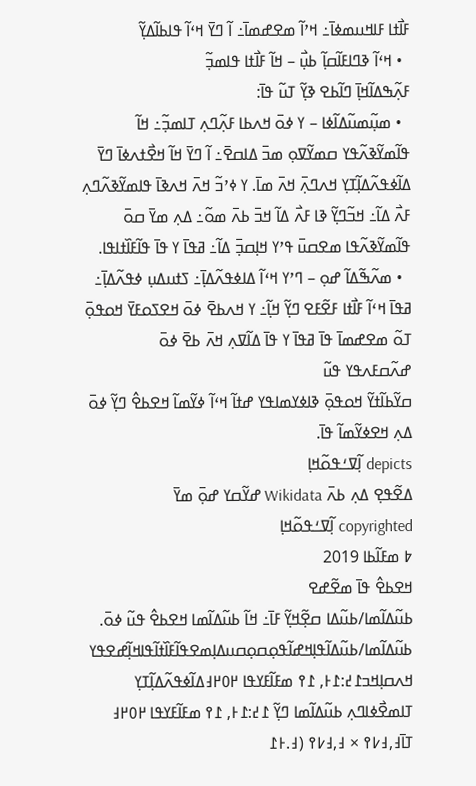ߓߊ߯ߙߊ ߓߊߞߎߘߦߊ߫߸ ߞߴߊ߬ ߘߐߝߘߊ߫߸ ߊ߬ ߣߌ߫ ߞߵߊ߬ ߟߊߕߊ߬ߡߌ߲߬
  • ߞߵߊ߬ ߢߣߊߓߊ߬ߛߊ߲߬ ߕߎ߲߯ – ߞߊ߬ ߓߊ߯ߙߊ ߟߊߘߏ߲߬
ߓߍ߲߬ߒߡߊ߬ߞߊ߲߫ ߣߊ߬ߕߐ ߢߌ߲߬ ߠߎ߬ ߟߊ߫:
  • ߘߎ߲߬ߘߎ߬ߡߊ߬ߦߊ – ߌ ߦߋ߫ ߞߍߕߊ ߓߍ߲߬ߣߍ߲ ߠߊߘߏ߲߬߸ ߞߊ߬ ߟߊ߬ߘߌ߬ߢߍ߬ߟߌ ߛߘߌ߬ߜߋ߲ ߘߏ߫ ߡߊߛߐ߫߸ ߊ߬ ߣߌ߫ ߞߊ߬ ߞߐ߯ߙߍߦߊ߫ ߣߌ߫ ߡߊ߬ߦߟߍ߬ߡߊ߲߬ߠߌ߲ ߞߍߣߍ߲߫ ߞߍ߫ ߘߊ߫. ߌ ߦߴߏ߬ ߞߍ߫ ߞߍߢߊ߫ ߟߊߘߌ߬ߢߍ߬ߣߍ߲ ߓߍ߯ ߡߊ߬߸ ߞߏ߬ߣߌ߲߬ ߢߊ ߓߍ߯ ߡߊ߬ ߞߏ߫ ߕߍ߫ ߘߋ߬߸ ߡߍ߲ ߘߌ߫ ߛߋ߫ ߟߊ߬ߘߌ߬ߢߍ߬ߟߊ ߘߐߛߎ߫ ߟߴߌ ߞߊ߲ߛߏ߲߫ ߡߊ߬߸ ߥߟߊ߫ ߌ ߟߊ߫ ߟߊ߬ߓߊ߰ߙߊߟߊ.
  • ߘߍ߬ߒ߬ߡߊ߬ ߝߋ߲ – ߣߴߌ ߞߵߊ߬ ߡߊߦߟߍ߬ߡߊ߲߫߸ ߖߙߎߡߎ߲ ߦߟߍ߬ߡߊ߲߫߸ ߥߟߊ߫ ߞߵߊ߬ ߓߊ߯ߙߊ ߓߐ߬ߓߐ ߣߌ߲߬ ߞߊ߲߬߸ ߌ ߞߍߕߐ߫ ߦߋ߫ ߞߐߖߋߓߌ߫ ߞߋߟߋ߲߫ ߠߋ߬ ߘߐߝߘߊ߫ ߟߊ߫ ߥߟߊ߫ ߌ ߟߊ߫ ߡߊ߬ߜߍ߲ ߞߍ߫ ߕߐ߫ ߦߋ߫
ߝߍ߬ߛߓߍߟߌ ߟߎ߬
ߛߌ߬ߕߊ߬ߙߌ߬ ߞߋߟߋ߲߫ ߢߊߦߌߘߊߟߌ ߝߙߊ߬ ߞߵߊ߬ ߦߌ߬ߘߊ߬ ߞߐߕߐ߮ ߣߌ߲߬ ߦߋ߫ ߡߍ߲ ߞߐߦߌ߬ߘߊ߬ ߟߊ߫.
depicts ߊ߲߬ߜߑߟߋ߬ߞߊ߲
ߡߐ߬ߟߐ߲ ߡߍ߲ ߕߍ߫ Wikidata ߝߌ߬ߛߌ ߝߋ߲߫ ߘߌ߫
copyrighted ߊ߲߬ߜߑߟߋ߬ߞߊ߲
߈ ߘߓߊ߬ߕߊ 2019
ߞߐߕߐ߮ ߟߊ߫ ߘߐ߬ߝߐ
ߕߎ߬ߡߊ߬ߘߊ/ߕߎ߬ߡߊ ߛߐ߲߬ߞߌ߲߬ ߓߊ߫߸ ߞߊ߬ ߕߎ߬ߡߊ߬ߘߊ ߞߐߕߐ߮ ߟߎ߬ ߦߋ߫.
ߕߎ߬ߡߊ߬ߘߊ/ߕߎ߬ߡߊ߬ߟߊ߲ߞߝߊ߬ߟߋ߲ߛߋ߲ߛߎߡߊ߲ߘߐߟߊ߬ߓߊ߰ߙߊ߬ߟߊߞߊ߲߬ߝߐߟߌ
ߞߍߛߊ߲ߞߏ߁߄:߁߅, ߁߉ ߘߓߊ߬ߓߌߟߊ ߂߀߂߃ߡߊ߬ߦߟߍ߬ߡߊ߲߬ߠߌ߲ ߠߊߘߐ߯ߦߊߣߍ߲ ߕߎ߬ߡߊ߬ߘߊ ߣߌ߲߬ ߁߄:߁߅, ߁߉ ߘߓߊ߬ߓߌߟߊ ߂߀߂߃ ߠߊ߫߃,߃߇߉ × ߃,߃߇߉ (߃.߅߁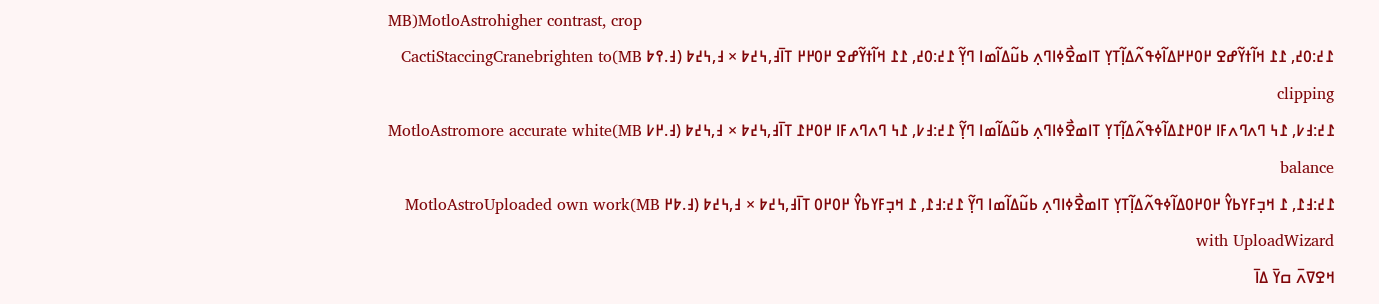MB)MotloAstrohigher contrast, crop
߁߄:߀߄, ߁߁ ߞߊ߬ߙߌ߬ߝߐ ߂߀߂߂ߡߊ߬ߦߟߍ߬ߡߊ߲߬ߠߌ߲ ߠߊߘߐ߯ߦߊߣߍ߲ ߕߎ߬ߡߊ߬ߘߊ ߣߌ߲߬ ߁߄:߀߄, ߁߁ ߞߊ߬ߙߌ߬ߝߐ ߂߀߂߂ ߠߊ߫߃,߆߄߈ × ߃,߆߄߈ (߃.߉߈ MB)CactiStaccingCranebrighten to clipping
߁߄:߃߇, ߁߆ ߣߍߣߍߓߊ ߂߀߂߁ߡߊ߬ߦߟߍ߬ߡߊ߲߬ߠߌ߲ ߠߊߘߐ߯ߦߊߣߍ߲ ߕߎ߬ߡߊ߬ߘߊ ߣߌ߲߬ ߁߄:߃߇, ߁߆ ߣߍߣߍߓߊ ߂߀߂߁ ߠߊ߫߃,߆߄߈ × ߃,߆߄߈ (߃.߂߇ MB)MotloAstromore accurate white balance
߁߄:߃߁, ߁ ߞߏ߲ߓߌߕߌ߮ ߂߀߂߀ߡߊ߬ߦߟߍ߬ߡߊ߲߬ߠߌ߲ ߠߊߘߐ߯ߦߊߣߍ߲ ߕߎ߬ߡߊ߬ߘߊ ߣߌ߲߬ ߁߄:߃߁, ߁ ߞߏ߲ߓߌߕߌ߮ ߂߀߂߀ ߠߊ߫߃,߆߄߈ × ߃,߆߄߈ (߃.߈߂ MB)MotloAstroUploaded own work with UploadWizard
ߞߐߜߍ߫ ߛߌ߫ ߡߊ߫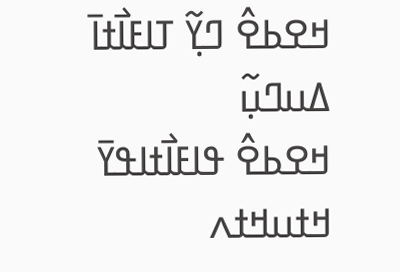ߞߐߕߐ߮ ߣߌ߲߬ ߠߊߓߊ߯ߙߊ߫ ߡߎߣߎ߲߬
ߞߐߕߐ߮ ߟߊߓߊ߯ߙߊߟߌ߫ ߞߙߎߞߙߍ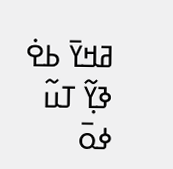ߥߞߌ߫ ߕߐ߭ ߢߌ߲߬ ߠߎ߬ ߦߋ߫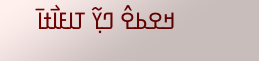ߞߐߕߐ߮ ߣߌ߲߬ ߠߊߓߊ߯ߙߊ߫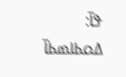ߟߊ߫:
ߡߋߕߊߘߕߊ߫